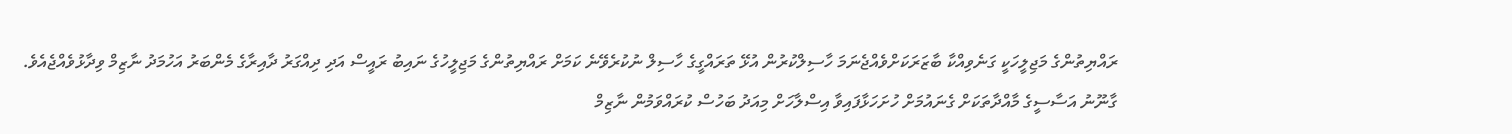ރައްޔިތުންގެ މަޖިލީހަކީ ގަނެވިއްކާ ބާޒަރަކަށްވެއްޖެނަމަ ހާސިލްކުރުން އުޅޭ ތަރައްގީގެ ހާސިލް ނުކުރެވޭނެ ކަމަށް ރައްޔިތުންގެ މަޖިލީހުގެ ނައިބު ރައީސް އަދި ދިއްގަރު ދާއިރާގެ މެންބަރު އަހުމަދު ނާޒިމް ވިދާޅުވެއްޖެއެވެ.
ގާނޫނު އަސާސީގެ މާއްދާތަކަށް ގެނައުމަށް ހުށަހަޅާފައިވާ އިސްލާހަށް މިއަދު ބަހުސް ކުރައްވަމުން ނާޒިމް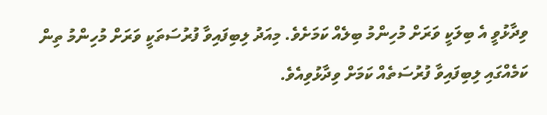ވިދާޅުވީ އެ ބިލަކީ ވަރަށް މުހިންމު ބިލެއް ކަމަށެވެ. މިއަދު ލިބިފައިވާ ފުރުސަތަކީ ވަރަށް މުހިންމު ތިން ކަމެއްގައި ލިބިފައިވާ ފުރުސަތެއް ކަމަށް ވިދާޅުވިއެވެ.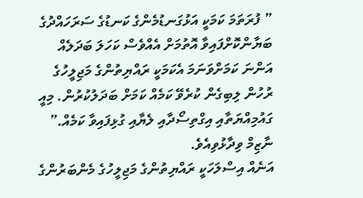” ފުރަތަމަ ކަމަކީ އަޅުގަނޑުމެންގެ ކަނޑުގެ ސަރަހައްދުގެ ބަޔާންކޮށްފައިވާ އޮތުމަށް އެއްވެސް ކަހަލަ ބަދަލެއް އަންނަ ކަމަށްވަނަމަ އެކަމަކީ ރައްޔިތުންގެ މަޖިލީހުގެ ރުހުން ލިބިގެން ކުރެވޭ ކަމެއް ކަމަށް ބަދަލުކުރުން. މިއީ ގައުމިއްޔަތާއި އިގްތިސޯދާއި ލެޔާއި ގުޅިފައިވާ ކަމެއް.” ނާޒިމް ވިދާޅުވިއެވެ.
އަނެއް އިސްލަހަކީ ރައްޔިތުންގެ މަޖިލީހުގެ މެންބަރުންގެ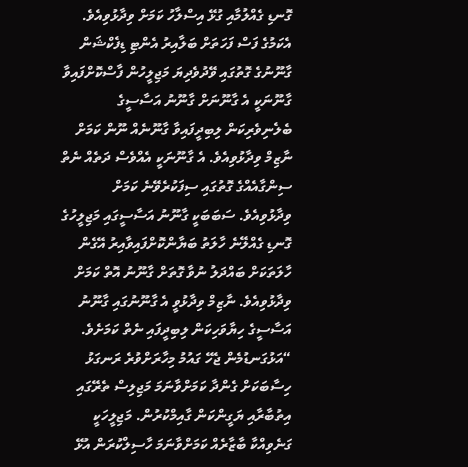ގޮނޑި ގެއްލުމާއި ގުޅޭ އިސްލާހު ކަމަށް ވިދާޅުވިއެވެ. އެކަމުގެ ފަސް ފަހަތަށް ބަލާއިރު އެންޓި ޑިފެކްޝަން ގާނޫނުގެ ގޮތުގައި ވޭދުވެދިޔަ މަޖިލީހުން ފާސްކޮށްފައިވާ ގާނޫނަކީ އެ ގާނޫނަށް ގާނޫނު އަސާސީގެ ބެލެނިވެރިކަން ލިބިދީފައިވާ ގާނޫނެއް ނޫން ކަމަށް ނާޒިމް ވިދާޅުވިއެވެ. އެ ގާނޫނަކީ އެއްވެސް ދަތެއް ނެތް ސިންގާއެއްގެ ގޮތުގައި ސިފަކުރެވޭނެ ކަމަށް ވިދާޅުވިއެވެ. ސަބަބަކީ ގާނޫނު އަސާސީގައި މަޖިލީހުގެ ގޮނޑި ގެއްލޭނެ ހާލަތު ބަޔާންކޮށްފައިވާއިރު އޭގެން ހާލަތަކަށް ބައްދަލު ނުވާ ގޮތަށް ގާނޫނު އޮތް ކަމަށް ވިދާޅުވިއެވެ. ނާޒިމް ވިދާޅުވީ އެ ގާނޫނުގައި ގާނޫނު އަސާސީގެ ހިޔާވަހިކަން ލިބިދީފައި ނެތް ކަމަށެވެ.
“އަޅުގަނޑުމެން ޖެހޭ ގައުމު މިހާރަށްވުރެ ރަނގަޅު ހިސާބަކަށް ގެންދާ ކަމަށްވާނަމަ މަޖިލިސް ތެރޭގައި އިތުބާރާއި ޔަގީންކަން ގާއިމްކުރުން. މަޖިލީހަކީ ގަނެވިއްކާ ބާޒާރެއް ކަމަށްވާނަމަ ހާސިލްކުރަން އުޅޭ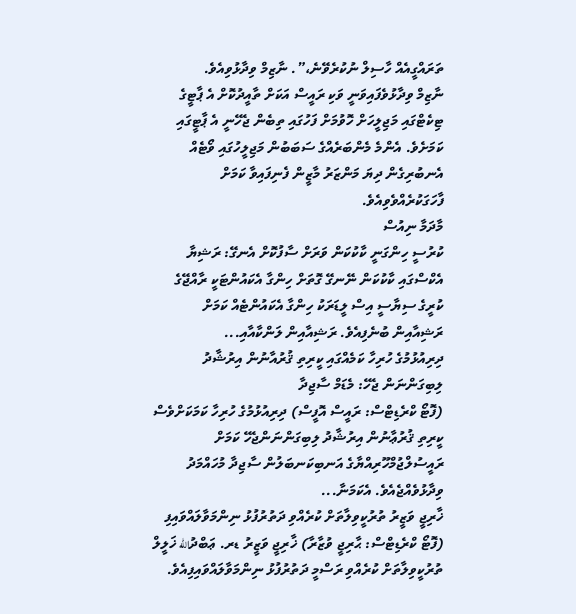ތަރައްގީއެއް ހާސިލް ނުކުރެވޭނެ،”. ނާޒިމް ވިދާޅުވިއެވެ.
ނާޒިމް ވިދާޅުވެފައިވަނީ ވަކި ރައީސް އަކަށް ތާއީދުކޮށް އެ ޕާޓީގެ ޓިކެޓްގައި މަޖިލީހަށް ހޮވުމަށް ފަހުގައި ތިބެން ޖެހޭނީ އެ ޕާޓީގައި ކަމަށެވެ. އެންމެ މެންބަރެއްގެ ސަބަބުން މަޖިލީހުގައި ވޯޓެއް އެނބުރިގެން ދިޔަ މަންޒަރު މާޒީން ފެނިފައިވާ ކަމަށް ފާހަގަކުރެއްވެވިއެވެ.
މާދަމާ ނިއުސް
ކުރުސީ ހިންގަނީ ކާކުކަން ވަރަށް ސާފުކޮށް އެނގޭ: ރަޝިޔާ
އެކްސްގައި ކާކުކަން ނޭނގޭ ގޮތަށް ހިންގާ އެކައުންޓަކީ ރާއްޖޭގެ ކުރީގެ ސިޔާސީ އިސް ލީޑަރަކު ހިންގާ އެކައުންޓެއް ކަމަށް ރަޝިއާއިން ބުނެފިއެވެ. ރަޝިއާއިން ލަންކާއާއި...
ދިރިއުޅުމުގެ ހުރިހާ ކަމެއްގައި ކީރިތި ޤުރުއާނުން އިރުޝާދު ލިބިގަންނަން ޖެހޭ: މެޑަމް ސާޖިދާ
(ފޮޓޯ ކްރެޑިޓްސް: ރައީސް އޮފީސް) ދިރިއުޅުމުގެ ހުރިހާ ކަމަކަށްވެސް ކީރިތި ޤުރުޢާނުން އިރުޝާދު ލިބިގަންނަންޖެހޭ ކަމަށް ރައީސުލްޖުމްހޫރިއްޔާގެ އަނބިކަނބަލުން ސާޖިދާ މުހައްމަދު ވިދާޅުވެއްޖެއެވެ. އެކަމަނާ...
ޚާރިޖީ ވަޒީރު ތުރުކީވިލާތަށް ކުރެއްވި ދަތުރުފުޅު ނިންމަވާލައްވައިފި
(ފޮޓޯ ކްރެޑިޓްސް: ޙާރިޖީ ވުޒާރާ) ޚާރިޖީ ވަޒީރު ޑރ. ޢަބްދުالله ޚަލީލް ތުރުކީވިލާތަށް ކުރެއްވި ރަސްމީ ދަތުރުފުޅު ނިންމަވާލައްވައިފިއެވެ.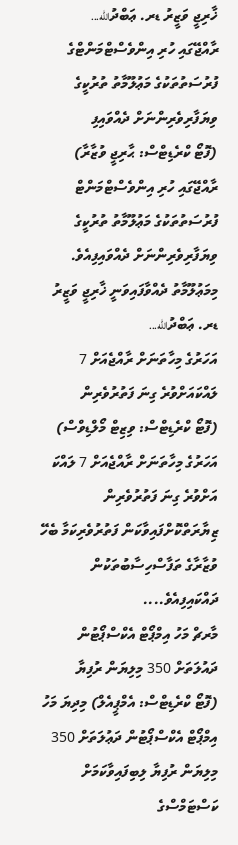ޚާރިޖީ ވަޒީރު ޑރ. ޢަބްދުالله...
ރާއްޖޭގައި ހުރި އިންވެސްޓްމަންޓްގެ ފުރުސަތުތަކުގެ މަޢުލޫމާތު ތުރުކީގެ ވިޔަފާރިވެރިންނަށް ދެއްވައިފި
(ފޮޓޯ ކްރެޑިޓްސް: ޙާރިޖީ ވުޒާރާ) ރާއްޖޭގައި ހުރި އިންވެސްޓްމަންޓް ފުރުސަތުތަކުގެ މަޢުލޫމާތު ތުރުކީގެ ވިޔަފާރިވެރިންނަށް ދެއްވައިފިއެވެ. މިމަޢުލޫމާތު ދެއްވާފައިވަނީ ޚާރިޖީ ވަޒީރު ޑރ. ޢަބްދުالله...
އަހަރުގެ މިހާތަނަށް ރާއްޖެއަށް 7 ލައްކައަށްވުރެ ގިނަ ފަތުރުވެރިން
(ފޮޓޯ ކްރެޑިޓްސް: ވިޒިޓް މޯލްޑިވްސް) އަހަރުގެ މިހާތަނަށް ރާއްޖެއަށް 7 ލައްކަ އަށްވުރެ ގިނަ ފަތުރުވެރިން ޒިޔާރަތްކޮށްފައިވާކަން ފަތުރުވެރިކަމާ ބެހޭ ވުޒާރާގެ ތަފާސްހިސާބުތަކުން ދައްކައިފިއެވެ....
މާރޗް މަހު އިމްޕޯޓް އެކްސްޕޯޓުން ދައުލަތަށް 350 މިލިޔަން ރުފިޔާ
(ފޮޓޯ ކްރެޑިޓްސް: އެމްޕީއެލް) މިދިޔަ މަހު އިމްޕޯޓް އެކްސްޕޯޓުން ދަޢުލަތަށް 350 މިލިޔަން ރުފިޔާ ލިބިފައިވާކަމަށް ކަސްޓަމްސްގެ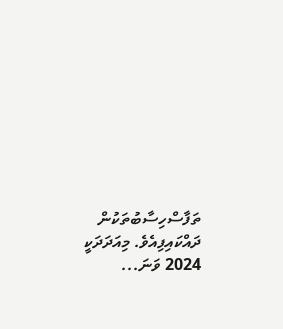ތަފާސްހިސާބުތަކުން ދައްކައިފިއެވެ. މިއަދަދަކީ 2024 ވަނަ...